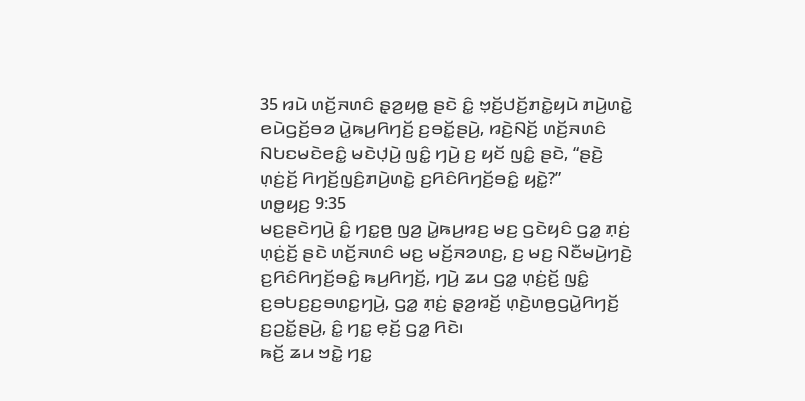35 ꤙꤣꤧ ꤛꤢꤩ꤬ꤏꤛꤢꤨ ꤔ꤫ꤤ꤬ꤟꤥ꤭ ꤔꤢꤧ ꤢꤨ꤭ ꤠ꤫ꤢꤩ꤬ꤓꤢꤩ꤬ꤊꤢꤧ꤭ꤟꤣꤧ ꤊꤣꤧ꤬ꤛꤢꤧ꤭ ꤕꤣꤧꤞꤢꤩ꤬ꤋꤤ ꤣꤧ꤭ꤒꤣ꤬ꤖꤚꤢꤩ꤬ ꤢ꤬ꤋꤢꤩ꤭ꤔꤣꤧ꤬, ꤙꤢꤧ꤬ꤡꤢꤩ꤬ ꤛꤢꤩ꤬ꤏꤛꤢꤨ ꤡꤝꤢꤗꤢꤧꤕꤢꤨ꤭ ꤗꤢꤧꤓ꤫ꤣꤧ꤬ ꤜꤢꤨ꤭ ꤚꤣꤧ꤬ ꤢ꤬ ꤟꤢꤩ ꤜꤢꤨ꤭ ꤔꤢꤧ, “ꤔꤢꤧ꤬ ꤛ꤫ꤢꤦ꤬ꤢꤩ꤬ ꤖꤚꤢꤩ꤬ꤜꤢꤨ꤬ꤊꤣꤧ꤬ꤛꤢꤧ꤭ ꤢ꤬ꤖꤢꤨꤖꤚꤢꤩ꤬ꤋꤢꤨ꤭ ꤟꤢꤧ꤭?”
ꤛꤥ꤭ꤟꤢ꤬ 9:35
ꤗꤢ꤬ꤔꤢꤧꤚꤣꤧ꤬ ꤢꤨ꤭ ꤚꤢ꤭ꤥ꤬ ꤜꤤ꤬ ꤣꤧ꤭ꤒꤣ꤬ꤙꤢ꤬ ꤗꤢ꤬ ꤞꤢꤧꤟꤢꤨ ꤞꤤ꤭ ꤊ꤫ꤢꤦ꤬ ꤛ꤫ꤢꤦ꤬ꤢꤩ꤬ ꤔꤢꤧ ꤛꤢꤩ꤬ꤏꤛꤢꤨ ꤗꤢ꤬ ꤗꤢꤩ꤬ꤏꤤꤛꤢ꤬, ꤢ꤬ ꤗꤢ꤬ ꤡꤢꤪꤗꤣꤧ꤬ꤚꤢꤧ꤬ ꤢ꤬ꤖꤢꤨꤖꤚꤢꤩ꤬ꤋꤢꤨ꤭ ꤒꤣ꤬ꤖꤚꤢꤩ꤬, ꤚꤣꤧ꤬ ꤘꤣ ꤞꤤ꤭ ꤛ꤫ꤢꤦ꤬ꤢꤩ꤬ ꤜꤢꤨ꤭ ꤢ꤬ꤋꤝꤢ꤬ꤢ꤬ꤋꤛꤢ꤭ꤚꤣꤧ꤬, ꤞꤤ꤭ ꤊ꤫ꤢꤦ꤬ ꤔ꤫ꤤ꤬ꤙꤢꤩ꤬ ꤛ꤫ꤢꤧ꤬ꤛꤥ꤬ꤞꤣꤧ꤭ꤖꤚꤢꤩ꤬ ꤢ꤬ꤑꤢꤩ꤭ꤔꤣꤧ꤬, ꤢꤨ꤭ ꤚꤢ꤭ ꤕ꤫ꤢꤩ꤬ ꤞꤤ꤭ ꤖꤢꤧ꤯
ꤒꤢꤩ꤬ ꤘꤣ ꤠꤢꤧ꤭ ꤚꤢ꤭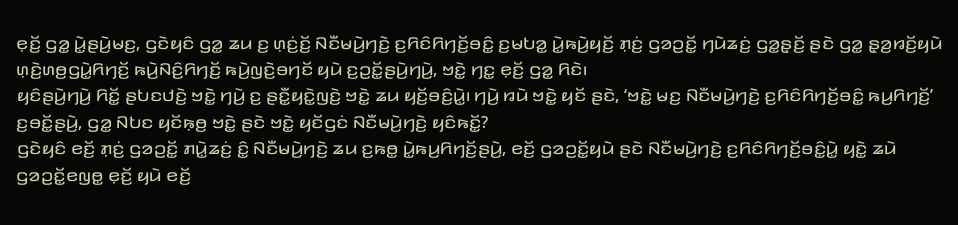ꤕ꤫ꤢꤩ꤬ ꤞꤤ꤭ ꤣꤧ꤭ꤔꤣꤧ꤬ꤗꤢ꤬, ꤞꤢꤧꤟꤢꤨ ꤞꤤ꤭ ꤘꤣ ꤢ꤬ ꤛ꤫ꤢꤦ꤬ꤢꤩ꤬ ꤡꤢꤪꤗꤣꤧ꤬ꤚꤢꤧ꤬ ꤢ꤬ꤖꤢꤨꤖꤚꤢꤩ꤬ꤋꤢꤨ꤭ ꤢ꤬ꤗꤝꤤ꤭ ꤣꤧ꤭ꤒꤣꤧ꤬ꤟꤢꤩ꤬ ꤊ꤫ꤢꤦ꤬ ꤞꤤꤑꤢꤩ꤭ ꤚꤣꤧꤘꤢꤦ꤬ ꤞꤤ꤭ꤔ꤫ꤢꤩ꤬ ꤔꤢꤧ ꤞꤤ꤭ ꤔ꤫ꤤ꤬ꤙꤢꤩ꤬ꤟꤣꤧ ꤛ꤫ꤢꤧ꤬ꤛꤥ꤬ꤞꤣꤧ꤭ꤖꤚꤢꤩ꤬ ꤒꤣꤧ꤬ꤡꤢꤨ꤬ꤖꤚꤢꤩ꤬ ꤒꤣꤧ꤬ꤜꤢꤧ꤬ꤋꤚꤢꤩ ꤟꤣꤧ ꤢ꤬ꤑꤢꤩ꤭ꤔꤣꤧ꤬ꤚꤣꤧ꤬, ꤠꤢꤧ꤭ ꤚꤢ꤭ ꤕ꤫ꤢꤩ꤬ ꤞꤤ꤭ ꤖꤢꤧ꤯
ꤟꤢꤨꤔꤣꤧ꤬ꤚꤣꤧ꤬ ꤖꤢꤩ꤭ ꤔꤝꤢꤓꤢꤧ꤬ ꤠꤢꤧ꤭ ꤚꤣꤧ꤬ ꤢ꤬ ꤔꤢꤪ꤭ꤟꤢꤧ꤭ꤜꤢꤧ꤬ ꤠꤢꤧ꤭ ꤘꤣ ꤟꤢꤩ꤬ꤋꤢꤨ꤬ꤣꤧ꤭꤯ ꤚꤣꤧ꤬ ꤙꤣꤧ ꤠꤢꤧ꤭ ꤟꤢꤩ ꤔꤢꤧ, ‘ꤠꤢꤧ꤭ ꤗꤢ꤬ ꤡꤢꤪꤗꤣꤧ꤬ꤚꤢꤧ꤬ ꤢ꤬ꤖꤢꤨꤖꤚꤢꤩ꤬ꤋꤢꤨ꤭ ꤒꤣ꤬ꤖꤚꤢꤩ꤬’ ꤢ꤬ꤋꤢꤩ꤭ꤔꤣꤧ꤬, ꤞꤤ꤭ ꤡꤝꤢ ꤟꤢꤩꤒ꤫ꤥ꤬ ꤠꤢꤧ꤭ ꤔꤢꤧ ꤠꤢꤧ꤭ ꤟꤢꤩꤞꤢꤦ ꤡꤢꤪꤗꤣꤧ꤬ꤚꤢꤧ꤬ ꤟꤢꤨꤒꤢꤩ꤭?
ꤞꤢꤧꤟꤢꤨ ꤕꤢꤩ꤬ ꤊ꤫ꤢꤦ꤬ ꤞꤤꤑꤢꤩ꤭ ꤊꤣꤧ꤭ꤘꤢꤦ꤬ ꤢꤨ꤭ ꤡꤢꤪꤗꤣꤧ꤬ꤚꤢꤧ꤬ ꤘꤣ ꤢ꤬ꤒꤥ꤭ ꤣꤧ꤭ꤒꤣ꤬ꤖꤚꤢꤩ꤬ꤔꤣꤧ꤬, ꤕꤢꤩ꤬ ꤞꤤꤑꤢꤩ꤭ꤟꤣꤧ ꤔꤢꤧ ꤡꤢꤪꤗꤣꤧ꤬ꤚꤢꤧ꤬ ꤢ꤬ꤖꤢꤨꤖꤚꤢꤩ꤬ꤋꤢꤨ꤭ꤣꤧ꤭ ꤟꤢꤧ꤭ ꤘꤣꤧ ꤞꤤꤑꤢꤩ꤭ꤕꤜꤥ꤭ ꤕ꤫ꤢꤩ꤬ ꤟꤣꤧ ꤕꤢꤩ꤬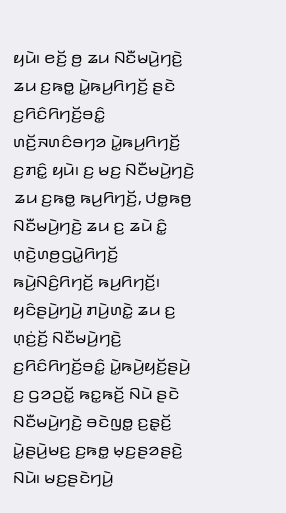ꤟꤣꤧ꤯ ꤕꤢꤩ꤬ ꤥ꤬ ꤘꤣ ꤡꤢꤪꤗꤣꤧ꤬ꤚꤢꤧ꤬ ꤘꤣ ꤢ꤬ꤒꤥ꤭ ꤣꤧ꤭ꤒꤣ꤬ꤖꤚꤢꤩ꤬ ꤔꤢꤧ ꤢ꤬ꤖꤢꤨꤖꤚꤢꤩ꤬ꤋꤢꤨ꤭ ꤛꤢꤩ꤬ꤏꤛꤢꤨꤋꤚꤤ ꤣꤧ꤭ꤒꤣ꤬ꤖꤚꤢꤩ꤬ ꤢ꤬ꤊꤢꤨ꤭ ꤟꤣꤧ꤯ ꤢ꤬ ꤗꤢ꤬ ꤡꤢꤪꤗꤣꤧ꤬ꤚꤢꤧ꤬ ꤘꤣ ꤢ꤬ꤒꤥ꤭ ꤒꤣ꤬ꤖꤚꤢꤩ꤬, ꤓꤥ꤭ꤒꤥ꤬ ꤡꤢꤪꤗꤣꤧ꤬ꤚꤢꤧ꤬ ꤘꤣ ꤢ꤬ ꤘꤣꤧ ꤢꤨ꤭ ꤛ꤫ꤢꤧ꤬ꤛꤥ꤬ꤞꤣꤧ꤭ꤖꤚꤢꤩ꤬ ꤒꤣꤧ꤬ꤡꤢꤨ꤬ꤖꤚꤢꤩ꤬ ꤒꤣ꤬ꤖꤚꤢꤩ꤬꤯
ꤟꤢꤨꤔꤣꤧ꤬ꤚꤣꤧ꤬ ꤊꤣꤧ꤬ꤛꤢꤧ꤭ ꤘꤣ ꤢ꤬ ꤛ꤫ꤢꤦ꤬ꤢꤩ꤬ ꤡꤢꤪꤗꤣꤧ꤬ꤚꤢꤧ꤬ ꤢ꤬ꤖꤢꤨꤖꤚꤢꤩ꤬ꤋꤢꤨ꤭ ꤣꤧ꤭ꤒꤣꤧ꤬ꤟꤢꤩ꤬ꤔꤣꤧ꤬ ꤢ꤬ ꤞꤤꤑꤢꤩ꤭ ꤒꤢ꤭ꤒꤢꤩ꤬ ꤡꤣꤧ ꤔꤢꤧ ꤡꤢꤪꤗꤣꤧ꤬ꤚꤢꤧ꤬ ꤋꤢꤧꤜꤥ꤭ ꤢ꤬ꤔ꤫ꤢꤩ꤬ ꤣꤧ꤭ꤔꤣꤧ꤬ꤗꤢ꤬ ꤢ꤬ꤒꤥ꤭ ꤗ꤫ꤢ꤬ꤔꤤꤔꤢꤧ꤬ ꤡꤣꤧ꤯ ꤗꤢ꤬ꤔꤢꤧꤚꤣꤧ꤬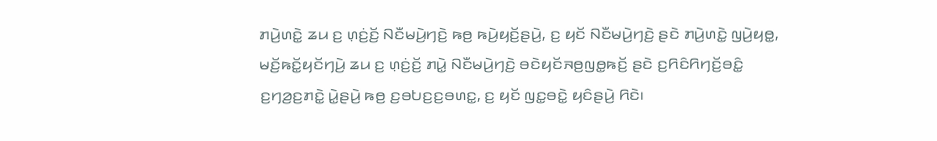ꤊꤣꤧ꤬ꤛꤢꤧ꤭ ꤘꤣ ꤢ꤬ ꤛ꤫ꤢꤦ꤬ꤢꤩ꤬ ꤡꤢꤪꤗꤣꤧ꤬ꤚꤢꤧ꤬ ꤒꤥ꤬ ꤒꤣꤧ꤬ꤟꤢꤩ꤬ꤔꤣꤧ꤬, ꤢ꤬ ꤟꤢꤩ ꤡꤢꤪꤗꤣꤧ꤬ꤚꤢꤧ꤬ ꤔꤢꤧ ꤊꤣꤧ꤬ꤛꤢꤧ꤭ ꤜꤣꤧ꤬ꤟꤥ꤭, ꤗꤢꤩ꤬ꤒꤢꤩ꤭ꤟꤢꤩꤚꤣꤧ꤬ ꤘꤣ ꤢ꤬ ꤛ꤫ꤢꤦ꤬ꤢꤩ꤬ ꤊꤣꤧ꤭ ꤡꤢꤪꤗꤣꤧ꤬ꤚꤢꤧ꤬ ꤋꤢꤧꤟꤢꤩꤏꤥ꤬ꤜꤥ꤭ꤒꤢꤩ꤬ ꤔꤢꤧ ꤢ꤬ꤖꤢꤨꤖꤚꤢꤩ꤬ꤋꤢꤨ꤭ ꤢ꤬ꤚꤤ꤬ꤢ꤬ꤊꤢꤧ꤭ ꤣꤧ꤭ꤔꤣꤧ꤬ ꤒꤥ꤬ ꤢ꤬ꤋꤝꤢ꤬ꤢ꤬ꤋꤛꤢ꤭, ꤢ꤬ ꤟꤢꤩ ꤜꤢ꤭ꤋꤢꤧ꤭ ꤟꤢꤨꤔꤣꤧ꤬ ꤖꤢꤧ꤯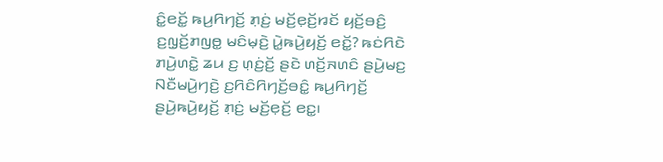ꤢꤨ꤭ꤕꤢꤩ꤭ ꤒꤣ꤬ꤖꤚꤢꤩ꤬ ꤊ꤫ꤢꤦ꤬ ꤗꤢꤩ꤬ꤕ꤫ꤢꤩ꤬ꤙꤢꤩ ꤟꤢꤩ꤬ꤋꤢꤨ꤬ ꤢ꤬ꤜ꤫ꤢꤩ꤬ꤊꤜꤥ꤭ ꤗꤢꤨꤗ꤫ꤢꤧ꤬ ꤣꤧ꤭ꤒꤣꤧ꤬ꤟꤢꤩ꤬ ꤕꤢꤩ꤭? ꤒꤢꤦꤖꤢꤧ ꤊꤣꤧ꤬ꤛꤢꤧ꤭ ꤘꤣ ꤢ꤬ ꤛ꤫ꤢꤦ꤬ꤢꤩ꤬ ꤔꤢꤧ ꤛꤢꤩ꤬ꤏꤛꤢꤨ ꤔꤣꤧ꤬ꤗꤢ꤬ ꤡꤢꤪꤗꤣꤧ꤬ꤚꤢꤧ꤬ ꤢ꤬ꤖꤢꤨꤖꤚꤢꤩ꤬ꤋꤢꤨ꤭ ꤒꤣ꤬ꤖꤚꤢꤩ꤬ ꤔꤣꤧ꤬ꤒꤣꤧ꤬ꤟꤢꤩ꤬ ꤊ꤫ꤢꤦ꤬ ꤗꤢꤩ꤬ꤕ꤫ꤢꤩ꤬ ꤕꤢ꤭꤯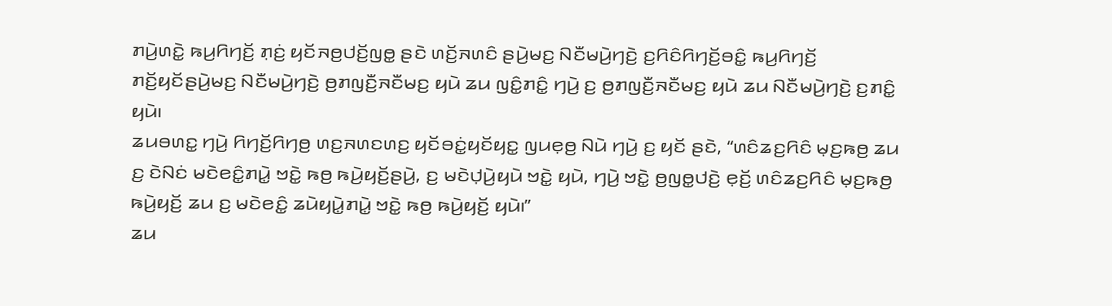ꤊꤣꤧ꤬ꤛꤢꤧ꤭ ꤒꤣ꤬ꤖꤚꤢꤩ꤬ ꤊ꤫ꤢꤦ꤬ ꤟꤢꤩꤏꤥ꤬ꤓꤢꤩ꤬ꤜꤥ꤭ ꤔꤢꤧ ꤛꤢꤩ꤬ꤏꤛꤢꤨ ꤔꤣꤧ꤬ꤗꤢ꤬ ꤡꤢꤪꤗꤣꤧ꤬ꤚꤢꤧ꤬ ꤢ꤬ꤖꤢꤨꤖꤚꤢꤩ꤬ꤋꤢꤨ꤭ ꤒꤣ꤬ꤖꤚꤢꤩ꤬ ꤊꤢꤩ꤬ꤟꤢꤩꤔꤣꤧ꤬ꤗꤢ꤬ ꤡꤢꤪꤗꤣꤧ꤬ꤚꤢꤧ꤬ ꤥ꤬ꤊꤜꤢꤪ꤬ꤏꤢꤪꤗꤢ꤬ ꤟꤣꤧ ꤘꤣ ꤜꤢꤨ꤭ꤊꤢꤨ꤭ ꤚꤣꤧ꤬ ꤢ꤬ ꤥ꤬ꤊꤜꤢꤪ꤬ꤏꤢꤪꤗꤢ꤬ ꤟꤣꤧ ꤘꤣ ꤡꤢꤪꤗꤣꤧ꤬ꤚꤢꤧ꤬ ꤢ꤬ꤊꤢꤨ꤭ ꤟꤣꤧ꤯
ꤘꤣꤋꤛꤢ꤭ ꤚꤣꤧ꤬ ꤖꤚꤢꤩ꤬ꤖꤚꤥ꤬ ꤛꤢ꤬ꤏꤛꤢꤛꤢ꤬ ꤟꤢꤩꤋꤢꤦ꤭ꤟꤢꤩꤟꤢ꤭ ꤜꤣꤕ꤫ꤥ꤬ ꤡꤣꤧ ꤚꤣꤧ꤬ ꤢ꤬ ꤟꤢꤩ ꤔꤢꤧ, “ꤛꤢꤨꤘꤢ꤬ꤖꤢꤨ ꤗ꤫ꤢ꤬ꤒꤥ꤬ ꤘꤣ ꤢ꤬ ꤢꤧꤡꤢꤦ ꤗꤢꤧꤕꤢꤨ꤭ꤊꤣꤧ꤭ ꤠꤢꤧ꤭ ꤒꤥ꤬ ꤒꤣꤧ꤬ꤟꤢꤩ꤬ꤔꤣꤧ꤬, ꤢ꤬ ꤗꤢꤧꤓ꤫ꤣꤧ꤬ꤟꤣꤧ ꤠꤢꤧ꤭ ꤟꤣꤧ, ꤚꤣꤧ꤬ ꤠꤢꤧ꤭ ꤥ꤬ꤜꤥ꤭ꤓꤢꤧ꤬ ꤕ꤫ꤢꤩ꤬ ꤛꤢꤨꤘꤢ꤬ꤖꤢꤨ ꤗ꤫ꤢ꤬ꤒꤥ꤬ ꤒꤣꤧ꤬ꤟꤢꤩ꤬ ꤘꤣ ꤢ꤬ ꤗꤢꤧꤕꤢꤨ꤭ ꤘꤣꤧꤟꤣꤧ꤭ꤊꤣꤧ꤭ ꤠꤢꤧ꤭ ꤒꤥ꤬ ꤒꤣꤧ꤬ꤟꤢꤩ꤬ ꤟꤣꤧ꤯”
ꤘꤣ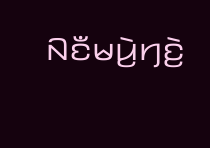ꤡꤢꤪꤗꤣꤧ꤬ꤚꤢꤧ꤬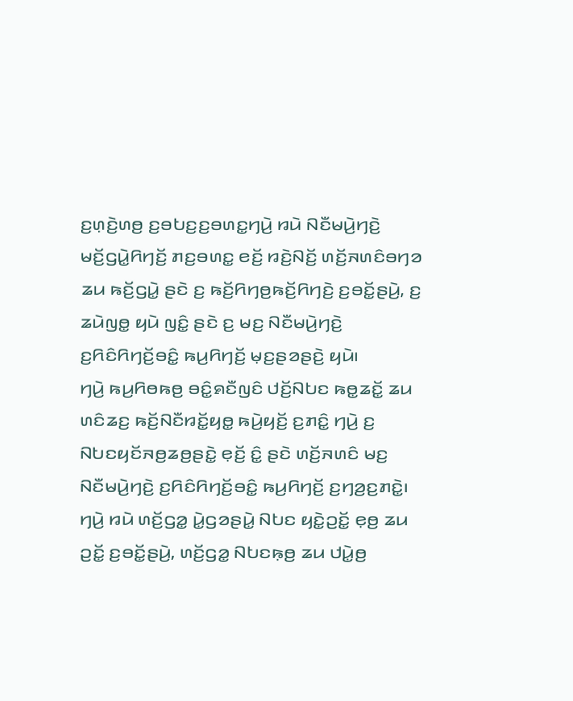ꤢ꤬ꤛ꤫ꤢꤧ꤬ꤛꤥ꤬ ꤢ꤬ꤋꤝꤢ꤬ꤢ꤬ꤋꤛꤢ꤭ꤚꤣꤧ꤬ ꤙꤣꤧ ꤡꤢꤪꤗꤣꤧ꤬ꤚꤢꤧ꤬ ꤗꤢꤩ꤬ꤞꤣꤧ꤭ꤖꤚꤢꤩ꤬ ꤊꤢ꤬ꤋꤛꤢ꤭ ꤕꤢꤩ꤬ ꤙꤢꤧ꤬ꤡꤢꤩ꤬ ꤛꤢꤩ꤬ꤏꤛꤢꤨꤋꤚꤤ ꤘꤣ ꤒꤢꤩ꤬ꤞꤣꤧ꤭ ꤔꤢꤧ ꤢ꤬ ꤒꤢꤩ꤬ꤖꤚꤥ꤬ꤒꤢꤩ꤬ꤖꤚꤢꤧ꤬ ꤢ꤬ꤋꤢꤩ꤭ꤔꤣꤧ꤬, ꤢ꤬ ꤘꤣꤧꤜꤥ꤭ ꤟꤣꤧ ꤜꤢꤨ꤭ ꤔꤢꤧ ꤢ꤬ ꤗꤢ꤬ ꤡꤢꤪꤗꤣꤧ꤬ꤚꤢꤧ꤬ ꤢ꤬ꤖꤢꤨꤖꤚꤢꤩ꤬ꤋꤢꤨ꤭ ꤒꤣ꤬ꤖꤚꤢꤩ꤬ ꤗ꤫ꤢ꤬ꤔꤤꤔꤢꤧ꤬ ꤟꤣꤧ꤯
ꤚꤣꤧ꤬ ꤒꤣ꤬ꤖꤥꤒꤥ꤬ ꤋꤢꤨ꤭ꤎꤢꤪꤜꤢꤨ ꤓꤢꤩ꤬ꤡꤝꤢ ꤒꤥ꤭ꤘꤢꤩ꤭ ꤘꤣ ꤛꤢꤨꤘꤢ꤬ ꤒꤢꤩ꤬ꤡꤢꤪꤙꤢꤩ꤭ꤟꤥ꤭ ꤒꤣꤧ꤬ꤟꤢꤩ꤬ ꤢ꤬ꤊꤢꤨ꤭ ꤚꤣꤧ꤬ ꤢ꤬ ꤡꤝꤢꤟꤢꤩꤏꤥ꤬ꤘꤥ꤬ꤔꤢꤧ꤭ ꤕ꤫ꤢꤩ꤬ ꤢꤨ꤭ ꤔꤢꤧ ꤛꤢꤩ꤬ꤏꤛꤢꤨ ꤗꤢ꤬ ꤡꤢꤪꤗꤣꤧ꤬ꤚꤢꤧ꤬ ꤢ꤬ꤖꤢꤨꤖꤚꤢꤩ꤬ꤋꤢꤨ꤭ ꤒꤣ꤬ꤖꤚꤢꤩ꤬ ꤢ꤬ꤚꤤ꤬ꤢ꤬ꤊꤢꤧ꤭꤯
ꤚꤣꤧ꤬ ꤙꤣꤧ ꤛꤢꤩ꤬ꤞꤤ꤭ ꤣꤧ꤭ꤞꤤꤔꤣꤧ꤭ ꤡꤝꤢ ꤟꤢꤧ꤭ꤑꤢꤩ꤭ ꤕ꤫ꤥ꤬ ꤘꤣ ꤑꤢꤩ꤭ ꤢ꤬ꤋꤢꤩ꤭ꤔꤣꤧ꤬, ꤛꤢꤩ꤬ꤞꤤ꤭ ꤡꤝꤢꤒ꤫ꤥ꤬ ꤘꤣ ꤓꤣꤧ꤭ꤥ꤬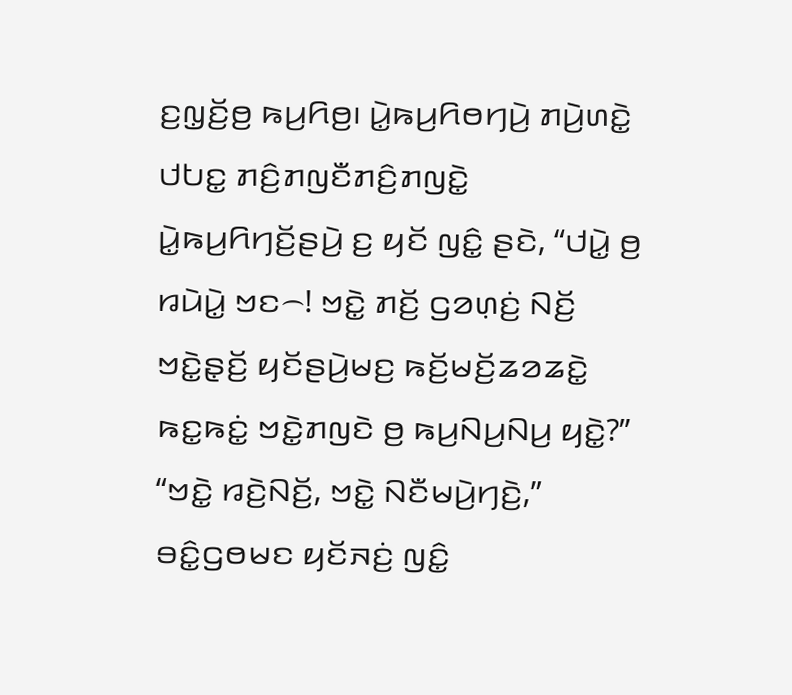ꤢ꤬ꤜ꤫ꤢꤩ꤬ꤥ꤬ ꤒꤣ꤬ꤖꤥ꤬꤯ ꤣꤧ꤭ꤒꤣ꤬ꤖꤥꤚꤣꤧ꤬ ꤊꤣꤧ꤬ꤛꤢꤧ꤭ ꤓꤝꤢ꤭ ꤊꤢꤨ꤬ꤊꤜꤢꤪꤊꤢꤨ꤬ꤊꤜꤢꤧ꤭ ꤣꤧ꤭ꤒꤣ꤬ꤖꤚꤢꤩ꤬ꤔꤣꤧ꤬ ꤢ꤬ ꤟꤢꤩ ꤜꤢꤨ꤭ ꤔꤢꤧ, “ꤓꤣꤧ꤭ ꤥ꤬ ꤙꤣꤧꤣꤧ꤭ ꤠꤢ꤮! ꤠꤢꤧ꤭ ꤊꤢꤩ꤬ ꤞꤤꤛ꤫ꤢꤦ꤬ ꤡꤢꤩ꤬ ꤠꤢꤧ꤭ꤔ꤫ꤢꤩ꤬ ꤟꤢꤩꤔꤣꤧ꤬ꤗꤢ꤬ ꤒꤢꤩ꤬ꤗꤢꤩ꤬ꤘꤤꤘꤢꤧ꤭ ꤒꤢ꤭ꤒꤢꤦ꤭ ꤠꤢꤧ꤭ꤊꤜꤢꤧ ꤥ꤬ ꤒꤣ꤬ꤡꤣ꤬ꤡꤣ꤬ ꤟꤢꤧ꤭?”
“ꤠꤢꤧ꤭ ꤙꤢꤧ꤬ꤡꤢꤩ꤬, ꤠꤢꤧ꤭ ꤡꤢꤪꤗꤣꤧ꤬ꤚꤢꤧ꤬,” ꤋꤢꤨ꤭ꤞꤥꤗꤢ ꤟꤢꤩꤏꤢꤦ꤬ ꤜꤢꤨ꤭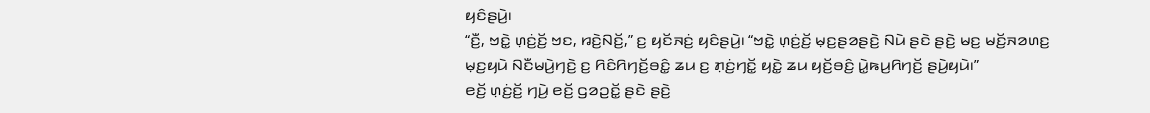ꤟꤢꤨꤔꤣꤧ꤬꤯
“ꤢꤪ꤬, ꤠꤢꤧ꤭ ꤛ꤫ꤢꤦ꤬ꤢꤩ꤬ ꤠꤢ, ꤙꤢꤧ꤬ꤡꤢꤩ꤬,” ꤢ꤬ ꤟꤢꤩꤏꤢꤦ꤬ ꤟꤢꤨꤔꤣꤧ꤬꤯ “ꤠꤢꤧ꤭ ꤛ꤫ꤢꤦ꤬ꤢꤩ꤬ ꤗ꤫ꤢ꤬ꤔꤤꤔꤢꤧ꤬ ꤡꤣꤧ ꤔꤢꤧ ꤔꤢꤧ꤬ ꤗꤢ꤬ ꤗꤢꤩ꤬ꤏꤤꤛꤢ꤬ ꤗ꤫ꤢ꤬ꤟꤣꤧ ꤡꤢꤪꤗꤣꤧ꤬ꤚꤢꤧ꤬ ꤢ꤬ ꤖꤢꤨꤖꤚꤢꤩ꤬ꤋꤢꤨ꤭ ꤘꤣ ꤢ꤬ ꤊ꤫ꤢꤦ꤬ꤚꤢꤩ꤭ ꤟꤢꤧ꤭ ꤘꤣ ꤟꤢꤩ꤬ꤋꤢꤨ꤬ ꤣꤧ꤭ꤒꤣ꤬ꤖꤚꤢꤩ꤬ ꤔꤣꤧ꤬ꤟꤣꤧ꤯”
ꤕꤢꤩ꤬ ꤛ꤫ꤢꤦ꤬ꤢꤩ꤬ ꤚꤣꤧ꤬ ꤕꤢꤩ꤬ ꤞꤤꤑꤢꤩ꤭ ꤔꤢꤧ ꤔꤢꤧ꤬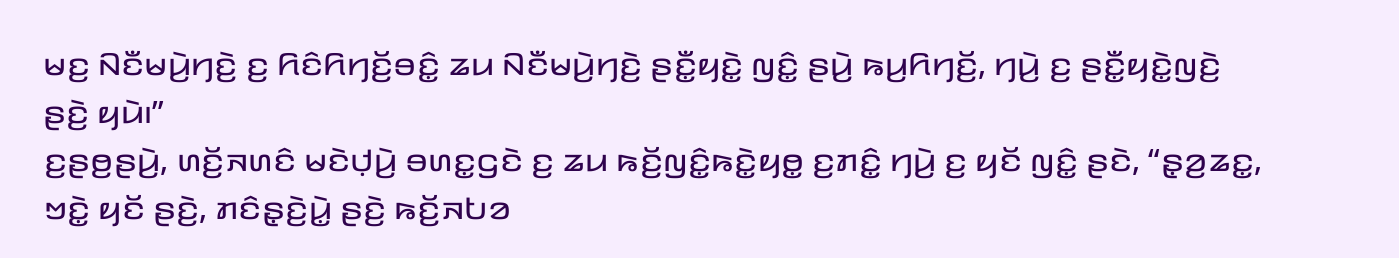ꤗꤢ꤬ ꤡꤢꤪꤗꤣꤧ꤬ꤚꤢꤧ꤬ ꤢ꤬ ꤖꤢꤨꤖꤚꤢꤩ꤬ꤋꤢꤨ꤭ ꤘꤣ ꤡꤢꤪꤗꤣꤧ꤬ꤚꤢꤧ꤬ ꤔꤢꤪ꤭ꤟꤢꤧ꤭ ꤜꤢꤨ꤭ ꤔꤣꤧ꤬ ꤒꤣ꤬ꤖꤚꤢꤩ꤬, ꤚꤣꤧ꤬ ꤢ꤬ ꤔꤢꤪ꤭ꤟꤢꤧ꤭ꤜꤢꤧ꤬ ꤔꤢꤧ꤬ ꤟꤣꤧ꤯”
ꤢ꤬ꤔꤥ꤬ꤔꤣꤧ꤬, ꤛꤢꤩ꤬ꤏꤛꤢꤨ ꤗꤢꤧꤓ꤫ꤣꤧ꤬ ꤋꤛꤢ꤭ꤞꤢꤧ ꤢ꤬ ꤘꤣ ꤒꤢꤩ꤬ꤜꤢꤨ꤭ꤒꤢꤧ꤭ꤟꤥ꤭ ꤢ꤬ꤊꤢꤨ꤭ ꤚꤣꤧ꤬ ꤢ꤬ ꤟꤢꤩ ꤜꤢꤨ꤭ ꤔꤢꤧ, “ꤔ꤫ꤤ꤬ꤘꤢ꤭, ꤠꤢꤧ꤭ ꤟꤢꤩ ꤔꤢꤧ꤬, ꤊꤢꤨꤔ꤫ꤢꤧ꤬ꤣꤧ꤭ ꤔꤢꤧ꤬ ꤒꤢꤩ꤬ꤏꤝꤤ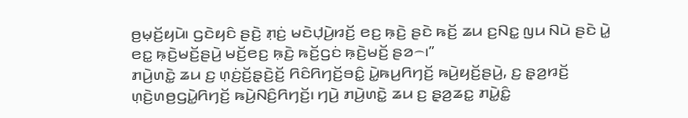ꤥ꤬ꤗ꤫ꤢꤩ꤬ꤟꤣꤧ꤯ ꤞꤢꤧꤟꤢꤨ ꤔꤢꤧ꤬ ꤊ꤫ꤢꤦ꤬ ꤗꤢꤧꤓ꤫ꤣꤧ꤬ꤙꤢꤩ꤬ ꤕꤢ꤬ ꤒ꤫ꤢꤧ꤬ ꤔꤢꤧ ꤒꤢꤩ꤬ ꤘꤣ ꤢ꤬ꤡꤢ꤭ ꤜꤣ ꤡꤣꤧ ꤔꤢꤧ ꤣꤧ꤭ ꤕꤢ꤭ ꤒ꤫ꤢꤧ꤬ꤗꤢꤩ꤬ꤔꤣꤧ꤬ ꤗꤢꤩ꤬ꤕꤢ꤬ ꤒ꤫ꤢꤧ꤬ ꤒꤢꤩ꤬ꤞꤢꤦ ꤒ꤫ꤢꤧ꤬ꤗꤢꤩ꤬ ꤔꤤ꤮꤯”
ꤊꤣꤧ꤬ꤛꤢꤧ꤭ ꤘꤣ ꤢ꤬ ꤛ꤫ꤢꤦ꤬ꤢꤩ꤬ꤔ꤫ꤢꤧ꤬ꤢꤩ꤬ ꤖꤢꤨꤖꤚꤢꤩ꤬ꤋꤢꤨ꤭ ꤣꤧ꤭ꤒꤣ꤬ꤖꤚꤢꤩ꤬ ꤒꤣꤧ꤬ꤟꤢꤩ꤬ꤔꤣꤧ꤬, ꤢ꤬ ꤔ꤫ꤤ꤬ꤙꤢꤩ꤬ ꤛ꤫ꤢꤧ꤬ꤛꤥ꤬ꤞꤣꤧ꤭ꤖꤚꤢꤩ꤬ ꤒꤣꤧ꤬ꤡꤢꤨ꤬ꤖꤚꤢꤩ꤬꤯ ꤚꤣꤧ꤬ ꤊꤣꤧ꤬ꤛꤢꤧ꤭ ꤘꤣ ꤢ꤬ ꤔ꤫ꤤ꤬ꤘꤢ꤭ ꤊꤣꤧ꤭ꤢꤨ꤭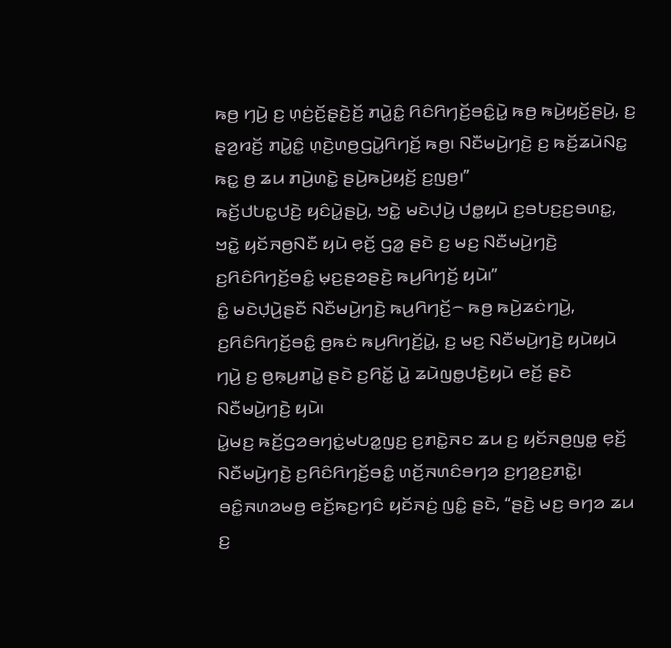ꤒꤥ꤬ ꤚꤣꤧ꤬ ꤢ꤬ ꤛ꤫ꤢꤦ꤬ꤢꤩ꤬ꤔ꤫ꤢꤧ꤬ꤢꤩ꤬ ꤊꤣꤧ꤭ꤢꤨ꤭ ꤖꤢꤨꤖꤚꤢꤩ꤬ꤋꤢꤨ꤭ꤣꤧ꤭ ꤒꤥ꤬ ꤒꤣꤧ꤬ꤟꤢꤩ꤬ꤔꤣꤧ꤬, ꤢ꤬ ꤔ꤫ꤤ꤬ꤙꤢꤩ꤬ ꤊꤣꤧ꤭ꤢꤨ꤭ ꤛ꤫ꤢꤧ꤬ꤛꤥ꤬ꤞꤣꤧ꤭ꤖꤚꤢꤩ꤬ ꤒꤥ꤬꤯ ꤡꤢꤪꤗꤣꤧ꤬ꤚꤢꤧ꤬ ꤢ꤬ ꤒꤢꤩ꤬ꤘꤣꤧꤡꤢ꤭ ꤒꤢ꤭ ꤥ꤬ ꤘꤣ ꤊꤣꤧ꤬ꤛꤢꤧ꤭ ꤔꤣꤧ꤬ꤒꤣꤧ꤬ꤟꤢꤩ꤬ ꤢ꤬ꤜꤥ꤬꤯”
ꤒꤢꤩ꤬ꤓꤝꤢ꤭ꤓꤢꤧ꤬ ꤟꤢꤨꤣꤧ꤭ꤔꤣꤧ꤬, ꤠꤢꤧ꤭ ꤗꤢꤧꤓ꤫ꤣꤧ꤬ ꤓꤥ꤭ꤟꤣꤧ ꤢ꤬ꤋꤝꤢ꤬ꤢ꤬ꤋꤛꤢ꤭, ꤠꤢꤧ꤭ ꤟꤢꤩꤏꤥ꤬ꤡꤢꤪ ꤟꤣꤧ ꤕ꤫ꤢꤩ꤬ ꤞꤤ꤭ ꤔꤢꤧ ꤢ꤬ ꤗꤢ꤬ ꤡꤢꤪꤗꤣꤧ꤬ꤚꤢꤧ꤬ ꤢ꤬ꤖꤢꤨꤖꤚꤢꤩ꤬ꤋꤢꤨ꤭ ꤗ꤫ꤢ꤬ꤔꤤꤔꤢꤧ꤬ ꤒꤣ꤬ꤖꤚꤢꤩ꤬ ꤟꤣꤧ꤯”
ꤢꤨ꤭ ꤗꤢꤧꤓ꤫ꤣꤧ꤬ꤔꤢꤪ ꤡꤢꤪꤗꤣꤧ꤬ꤚꤢꤧ꤬ ꤒꤣ꤬ꤖꤚꤢꤩ꤬꤮ ꤒꤥ꤬ ꤒꤣꤧ꤬ꤘꤢꤦꤚꤣꤧ꤬, ꤢ꤬ꤖꤢꤨꤖꤚꤢꤩ꤬ꤋꤢꤨ꤭ ꤥ꤬ꤒꤢꤦ ꤒꤣ꤬ꤖꤚꤢꤩ꤬ꤣꤧ꤭, ꤢ꤬ ꤗꤢ꤬ ꤡꤢꤪꤗꤣꤧ꤬ꤚꤢꤧ꤬ ꤟꤣꤧꤟꤣꤧ ꤚꤣꤧ꤬ ꤢ꤬ ꤥ꤬ꤒ꤫ꤣ꤬ꤊꤣꤧ꤭ ꤔꤢꤧ ꤢ꤬ꤖꤢꤩ꤭ ꤣꤧ꤭ ꤘꤣꤧꤜꤥ꤭ꤓꤢꤧ꤬ꤟꤣꤧ ꤕꤢꤩ꤬ ꤔꤢꤧ ꤡꤢꤪꤗꤣꤧ꤬ꤚꤢꤧ꤬ ꤟꤣꤧ꤯
ꤣꤧ꤭ꤗꤢ꤬ ꤒꤢꤩ꤬ꤞꤤꤋꤚꤢꤦ꤭ꤗꤝꤤ꤭ꤜꤢ꤬ ꤢ꤬ꤊꤢꤧ꤭ꤏꤢ ꤘꤣ ꤢ꤬ ꤟꤢꤩꤏꤥ꤬ꤜꤥ꤭ ꤕ꤫ꤢꤩ꤬ ꤡꤢꤪꤗꤣꤧ꤬ꤚꤢꤧ꤬ ꤢ꤬ꤖꤢꤨꤖꤚꤢꤩ꤬ꤋꤢꤨ꤭ ꤛꤢꤩ꤬ꤏꤛꤢꤨꤋꤚꤤ ꤢ꤬ꤚꤤ꤬ꤢ꤬ꤊꤢꤧ꤭꤯
ꤋꤢꤨ꤭ꤏꤛꤤꤗꤥ꤬ ꤕꤢꤩ꤬ꤒꤢ꤬ꤚꤢꤨ ꤟꤢꤩꤏꤢꤦ꤬ ꤜꤢꤨ꤭ ꤔꤢꤧ, “ꤔꤢꤧ꤬ ꤗꤢ꤬ ꤋꤚꤤ ꤘꤣ ꤢ꤬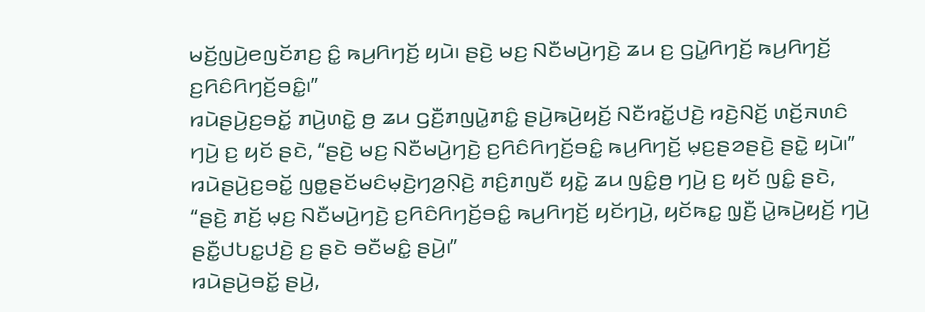ꤗꤢꤩ꤬ꤜꤣꤧ꤬ꤕꤜꤢꤩꤊꤢ꤬ ꤢꤨ꤭ ꤒꤣ꤬ꤖꤚꤢꤩ꤬ ꤟꤣꤧ꤯ ꤔꤢꤧ꤬ ꤗꤢ꤬ ꤡꤢꤪꤗꤣꤧ꤬ꤚꤢꤧ꤬ ꤘꤣ ꤢ꤬ ꤞꤣꤧ꤭ꤖꤚꤢꤩ꤬ ꤒꤣ꤬ꤖꤚꤢꤩ꤬ ꤢ꤬ꤖꤢꤨꤖꤚꤢꤩ꤬ꤋꤢꤨ꤭꤯”
ꤙꤣꤧꤔꤣꤧ꤬ꤢ꤬ꤋꤢꤩ꤭ ꤊꤣꤧ꤬ꤛꤢꤧ꤭ ꤥ꤬ ꤘꤣ ꤞꤢꤪ꤬ꤊꤜꤣꤧ꤭ꤊꤢꤨ꤭ ꤔꤣꤧ꤬ꤒꤣꤧ꤬ꤟꤢꤩ꤬ ꤡꤢꤪꤙꤢꤩ꤭ꤓꤢꤧ꤬ ꤙꤢꤧ꤬ꤡꤢꤩ꤬ ꤛꤢꤩ꤬ꤏꤛꤢꤨ ꤚꤣꤧ꤬ ꤢ꤬ ꤟꤢꤩ ꤔꤢꤧ, “ꤔꤢꤧ꤬ ꤗꤢ꤬ ꤡꤢꤪꤗꤣꤧ꤬ꤚꤢꤧ꤬ ꤢ꤬ꤖꤢꤨꤖꤚꤢꤩ꤬ꤋꤢꤨ꤭ ꤒꤣ꤬ꤖꤚꤢꤩ꤬ ꤗ꤫ꤢ꤬ꤔꤤꤔꤢꤧ꤬ ꤔꤢꤧ꤭ ꤟꤣꤧ꤯”
ꤙꤣꤧꤔꤣꤧ꤬ꤢ꤬ꤋꤢꤩ꤭ ꤜꤥ꤭ꤔꤢꤩꤗꤢꤨꤗ꤫ꤢꤧ꤬ꤚꤤ꤬ꤡ꤫ꤢꤧ꤬ ꤊꤢꤨ꤬ꤊꤜꤢꤪ ꤟꤢꤧ꤭ ꤘꤣ ꤜꤢꤨ꤭ꤥ꤬ ꤚꤣꤧ꤬ ꤢ꤬ ꤟꤢꤩ ꤜꤢꤨ꤭ ꤔꤢꤧ, “ꤔꤢꤧ꤬ ꤊꤢꤩ꤬ ꤗ꤫ꤢ꤬ ꤡꤢꤪꤗꤣꤧ꤬ꤚꤢꤧ꤬ ꤢ꤬ꤖꤢꤨꤖꤚꤢꤩ꤬ꤋꤢꤨ꤭ ꤒꤣ꤬ꤖꤚꤢꤩ꤬ ꤟꤢꤩꤚꤣꤧ꤬, ꤟꤢꤩꤒꤢ꤭ ꤜ꤫ꤢꤪ꤬ ꤣꤧ꤭ꤒꤣꤧ꤬ꤟꤢꤩ꤬ ꤚꤣꤧ꤬ ꤔꤢꤪ꤭ꤓꤝꤢ꤭ꤓꤢꤧ꤬ ꤢ꤬ ꤔꤢꤧ ꤋꤢꤪꤗꤢꤨ꤭ ꤔꤣꤧ꤬꤯”
ꤙꤣꤧꤔꤣꤧ꤬ꤋꤢꤩ꤭ ꤔꤣꤧ꤬,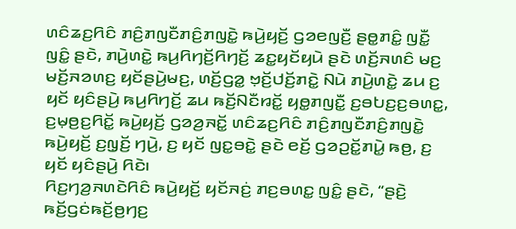ꤛꤢꤨꤘꤢ꤬ꤖꤢꤨ ꤊꤢꤨ꤬ꤊꤜꤢꤪꤊꤢꤨ꤬ꤊꤜꤢꤧ꤭ ꤒꤣꤧ꤬ꤟꤢꤩ꤬ ꤞꤤꤕꤜꤢꤪ꤬ ꤔꤥ꤭ꤊꤢꤨ꤭ ꤜꤢꤪ꤭ ꤜꤢꤨ꤭ ꤔꤢꤧ, ꤊꤣꤧ꤬ꤛꤢꤧ꤭ ꤒꤣ꤬ꤖꤚꤢꤩ꤬ꤖꤚꤢꤩ꤬ ꤘꤢ꤭ꤟꤢꤩꤟꤣꤧ ꤔꤢꤧ ꤛꤢꤩ꤬ꤏꤛꤢꤨ ꤗꤢ꤬ ꤗꤢꤩ꤬ꤏꤤꤛꤢ꤬ ꤟꤢꤩꤔꤣꤧ꤬ꤗꤢ꤬, ꤛꤢꤩ꤬ꤞꤤ꤭ ꤠ꤫ꤢꤩ꤬ꤓꤢꤩ꤬ꤊꤢꤧ꤭ ꤡꤣꤧ ꤊꤣꤧ꤬ꤛꤢꤧ꤭ ꤘꤣ ꤢ꤬ ꤟꤢꤩ ꤟꤢꤨꤔꤣꤧ꤬ ꤒꤣ꤬ꤖꤚꤢꤩ꤬ ꤘꤣ ꤒꤢꤩ꤬ꤡꤢꤪꤙꤢꤩ꤭ ꤟꤥ꤭ꤊꤜꤢꤪ꤭ ꤢ꤬ꤋꤝꤢ꤬ꤢ꤬ꤋꤛꤢ꤭, ꤢ꤬ꤗ꤫ꤥ꤬ꤢ꤬ꤖꤢꤩ꤭ ꤒꤣꤧ꤬ꤟꤢꤩ꤬ ꤞꤤꤤ꤬ꤏꤢꤩ꤭ ꤛꤢꤨꤘꤢ꤬ꤖꤢꤨ ꤊꤢꤨ꤬ꤊꤜꤢꤪꤊꤢꤨ꤬ꤊꤜꤢꤧ꤭ ꤒꤣꤧ꤬ꤟꤢꤩ꤬ ꤢ꤬ꤜ꤫ꤢꤩ꤬ ꤚꤣꤧ꤬, ꤢ꤬ ꤟꤢꤩ ꤜꤢ꤭ꤋꤢꤧ꤭ ꤔꤢꤧ ꤕꤢꤩ꤬ ꤞꤤꤑꤢꤩ꤭ꤊꤣꤧ꤭ ꤒꤥ꤬, ꤢ꤬ ꤟꤢꤩ ꤟꤢꤨꤔꤣꤧ꤬ ꤖꤢꤧ꤯
ꤖꤢ꤬ꤚꤤ꤬ꤏꤛꤢꤧꤖꤢꤨ ꤒꤣꤧ꤬ꤟꤢꤩ꤬ ꤟꤢꤩꤏꤢꤦ꤬ ꤊꤢ꤬ꤋꤛꤢ꤭ ꤜꤢꤨ꤭ ꤔꤢꤧ, “ꤔꤢꤧ꤬ ꤒꤢꤩ꤬ꤞꤢꤦꤒꤢꤩ꤬ꤥ꤬ꤚꤢ꤬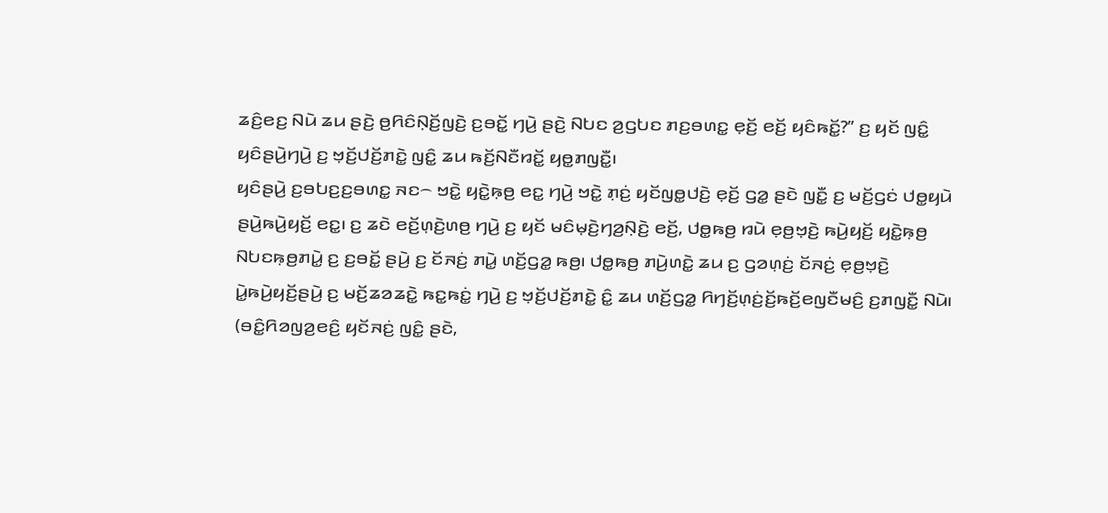ꤘꤢꤨ꤬ꤕꤢ꤬ ꤡꤣꤧ ꤘꤣ ꤔꤢꤧ꤬ ꤥ꤬ꤖꤢꤨꤡ꤫ꤢꤩ꤬ꤜꤢꤧ꤬ ꤢ꤬ꤋꤢꤩ꤭ ꤚꤣꤧ꤬ ꤔꤢꤧ꤬ ꤡꤝꤢ ꤤ꤬ꤞꤝꤢ ꤊꤢ꤬ꤋꤛꤢ꤭ ꤕ꤫ꤢꤩ꤬ ꤕꤢꤩ꤬ ꤟꤢꤨꤒꤢꤩ꤭?” ꤢ꤬ ꤟꤢꤩ ꤜꤢꤨ꤭ ꤟꤢꤨꤔꤣꤧ꤬ꤚꤣꤧ꤬ ꤢ꤬ ꤠ꤫ꤢꤩ꤬ꤓꤢꤩ꤬ꤊꤢꤧ꤭ ꤜꤢꤨ꤭ ꤘꤣ ꤒꤢꤩ꤬ꤡꤢꤪꤙꤢꤩ꤭ ꤟꤥ꤭ꤊꤜꤢꤪ꤭꤯
ꤟꤢꤨꤔꤣꤧ꤬ ꤢ꤬ꤋꤝꤢ꤬ꤢ꤬ꤋꤛꤢ꤭ ꤏꤢ꤮ ꤠꤢꤧ꤭ ꤟꤢꤧ꤭ꤒ꤫ꤥ꤬ ꤕꤢ꤭ ꤚꤣꤧ꤬ ꤠꤢꤧ꤭ ꤊ꤫ꤢꤦ꤬ ꤟꤢꤩꤜꤥ꤭ꤓꤢꤧ꤬ ꤕ꤫ꤢꤩ꤬ ꤞꤤ꤭ ꤔꤢꤧ ꤜꤢꤪ꤭ ꤢ꤬ ꤗꤢꤩ꤬ꤞꤢꤦ ꤓꤥ꤭ꤟꤣꤧ ꤔꤣꤧ꤬ꤒꤣꤧ꤬ꤟꤢꤩ꤬ ꤕꤢ꤭꤯ ꤢ꤬ ꤘꤢꤧ ꤕꤢꤩ꤬ꤛ꤫ꤢꤧ꤬ꤛꤥ꤬ ꤚꤣꤧ꤬ ꤢ꤬ ꤟꤢꤩ ꤗꤢꤨꤗ꤫ꤢꤧ꤬ꤚꤤ꤬ꤡ꤫ꤢꤧ꤬ ꤕꤢꤩ꤬, ꤓꤥ꤭ꤒꤥ꤬ ꤙꤣꤧ ꤕ꤫ꤥ꤬ꤠ꤫ꤢꤧ꤬ ꤒꤣꤧ꤬ꤟꤢꤩ꤬ ꤟꤢꤧ꤭ꤒ꤫ꤥ꤬ ꤡꤝꤢꤒ꤫ꤥ꤬ꤊꤣꤧ꤭ ꤢ꤬ ꤢ꤬ꤋꤢꤩ꤭ ꤔꤣꤧ꤬ ꤢ꤬ ꤢꤩꤏꤢꤦ꤬ ꤊꤣꤧ꤭ ꤛꤢꤩ꤬ꤞꤤ꤭ ꤒꤥ꤬꤯ ꤓꤥ꤭ꤒꤥ꤬ ꤊꤣꤧ꤬ꤛꤢꤧ꤭ ꤘꤣ ꤢ꤬ ꤞꤤꤛ꤫ꤢꤦ꤬ ꤢꤩꤏꤢꤦ꤬ ꤕ꤫ꤥ꤬ꤠ꤫ꤢꤧ꤬ ꤣꤧ꤭ꤒꤣꤧ꤬ꤟꤢꤩ꤬ꤔꤣꤧ꤬ ꤢ꤬ ꤗꤢꤩ꤬ꤘꤤꤘꤢꤧ꤭ ꤒꤢ꤭ꤒꤢꤦ꤭ ꤚꤣꤧ꤬ ꤢ꤬ ꤠ꤫ꤢꤩ꤬ꤓꤢꤩ꤬ꤊꤢꤧ꤭ ꤢꤨ꤭ ꤘꤣ ꤛꤢꤩ꤬ꤞꤤ꤭ ꤖꤚꤢꤩ꤬ꤛ꤫ꤢꤦ꤬ꤢꤩ꤬ꤒꤢꤩ꤬ꤕꤜꤢꤪꤗꤢꤨ꤬ ꤢ꤬ꤊꤜꤢꤪ꤭ ꤡꤣꤧ꤯
(ꤋꤢꤨ꤭ꤖꤤꤜꤤ꤬ꤕꤢꤨ꤬ ꤟꤢꤩꤏꤢꤦ꤬ ꤜꤢꤨ꤭ ꤔꤢꤧ,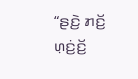“ꤔꤢꤧ꤬ ꤊꤢꤩ꤬ ꤛ꤫ꤢꤦ꤬ꤢꤩ꤬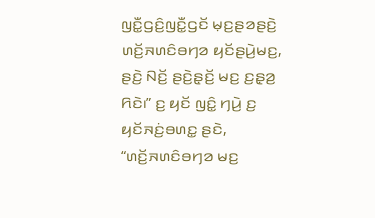ꤜꤢꤪ꤭ꤞꤢꤨ꤬ꤜꤢꤪ꤭ꤞꤢꤩ ꤗ꤫ꤢ꤬ꤔꤤꤔꤢꤧ꤬ ꤛꤢꤩ꤬ꤏꤛꤢꤨꤋꤚꤤ ꤟꤢꤩꤔꤣꤧ꤬ꤗꤢ꤬, ꤔꤢꤧ꤬ ꤡꤢꤩ꤬ ꤔꤢꤧ꤬ꤔ꤫ꤢꤩ꤬ ꤗꤢ꤬ ꤢ꤬ꤔ꤫ꤤ꤬ ꤖꤢꤧ꤯” ꤢ꤬ ꤟꤢꤩ ꤜꤢꤨ꤭ ꤚꤣꤧ꤬ ꤢ꤬ ꤟꤢꤩꤏꤢꤦ꤬ꤋꤛꤢ꤭ ꤔꤢꤧ, “ꤛꤢꤩ꤬ꤏꤛꤢꤨꤋꤚꤤ ꤗꤢ꤬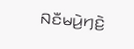ꤡꤢꤪꤗꤣꤧ꤬ꤚꤢꤧ꤬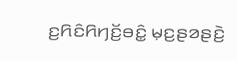ꤢ꤬ꤖꤢꤨꤖꤚꤢꤩ꤬ꤋꤢꤨ꤭ ꤗ꤫ꤢ꤬ꤔꤤꤔꤢꤧ꤬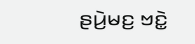ꤔꤣꤧ꤬ꤗꤢ꤬ ꤠꤢꤧ꤭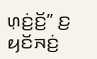ꤛ꤫ꤢꤦ꤬ꤢꤩ꤬” ꤢ꤬ ꤟꤢꤩꤏꤢꤦ꤬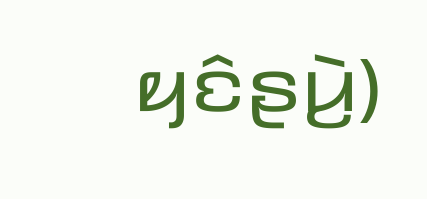ꤟꤢꤨꤔꤣꤧ꤬)